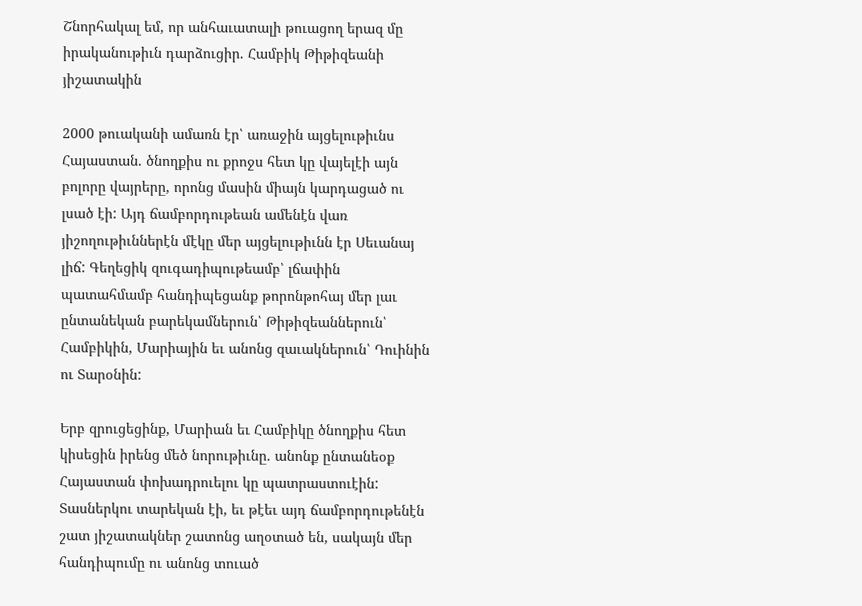Շնորհակալ եմ, որ անհաւատալի թուացող երազ մը իրականութիւն դարձուցիր. Համբիկ Թիթիզեանի յիշատակին

2000 թուականի ամառն էր՝ առաջին այցելութիւնս Հայաստան. ծնողքիս ու քրոջս հետ կը վայելէի այն բոլորը վայրերը, որոնց մասին միայն կարդացած ու լսած էի: Այդ ճամբորդութեան ամենէն վառ յիշողութիւններէն մէկը մեր այցելութիւնն էր Սեւանայ լիճ: Գեղեցիկ զուգադիպութեամբ՝ լճափին պատահմամբ հանդիպեցանք թորոնթոհայ մեր լաւ ընտանեկան բարեկամներուն՝ Թիթիզեաններուն՝ Համբիկին, Մարիային եւ անոնց զաւակներուն՝ Դուինին ու Տարօնին:

Երբ զրուցեցինք, Մարիան եւ Համբիկը ծնողքիս հետ կիսեցին իրենց մեծ նորութիւնը. անոնք ընտանեօք Հայաստան փոխադրուելու կը պատրաստուէին: Տասներկու տարեկան էի, եւ թէեւ այդ ճամբորդութենէն շատ յիշատակներ շատոնց աղօտած են, սակայն մեր հանդիպումը ու անոնց տուած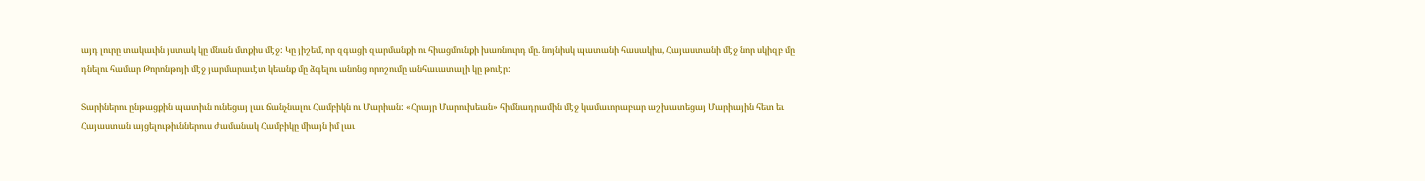այդ լուրը տակաւին յստակ կը մնան մտքիս մէջ: Կը յիշեմ, որ զգացի զարմանքի ու հիացմունքի խառնուրդ մը. նոյնիսկ պատանի հասակիս, Հայաստանի մէջ նոր սկիզբ մը դնելու համար Թորոնթոյի մէջ յարմարաւէտ կեանք մը ձգելու անոնց որոշումը անհաւատալի կը թուէր:

Տարիներու ընթացքին պատիւն ունեցայ լաւ ճանչնալու Համբիկն ու Մարիան: «Հրայր Մարուխեան» հիմնադրամին մէջ կամաւորաբար աշխատեցայ Մարիային հետ եւ Հայաստան այցելութիւններուս ժամանակ Համբիկը միայն իմ լաւ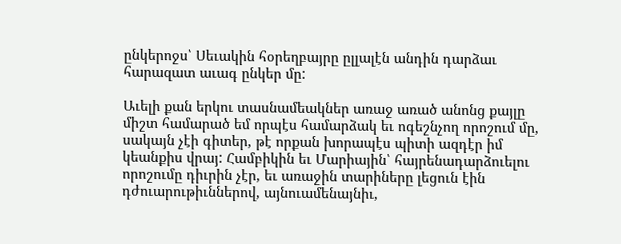ընկերոջս՝ Սեւակին հօրեղբայրը ըլլալէն անդին դարձաւ հարազատ աւագ ընկեր մը:

Աւելի քան երկու տասնամեակներ առաջ առած անոնց քայլը միշտ համարած եմ որպէս համարձակ եւ ոգեշնչող որոշում մը, սակայն չէի գիտեր, թէ որքան խորապէս պիտի ազդէր իմ կեանքիս վրայ: Համբիկին եւ Մարիային՝ հայրենադարձուելու որոշումը դիւրին չէր, եւ առաջին տարիները լեցուն էին դժուարութիւններով, այնուամենայնիւ,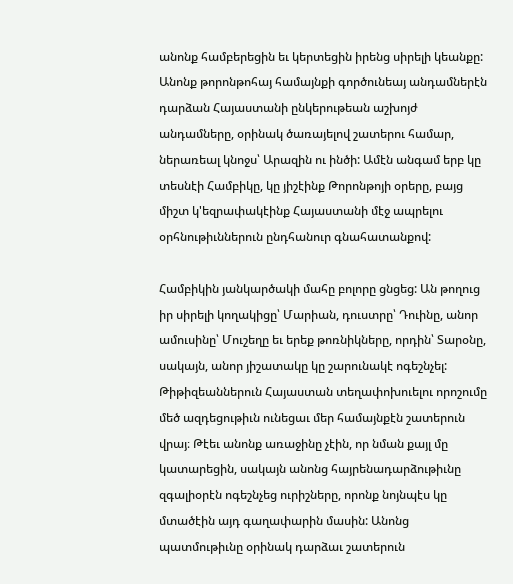անոնք համբերեցին եւ կերտեցին իրենց սիրելի կեանքը: Անոնք թորոնթոհայ համայնքի գործունեայ անդամներէն դարձան Հայաստանի ընկերութեան աշխոյժ անդամները, օրինակ ծառայելով շատերու համար, ներառեալ կնոջս՝ Արազին ու ինծի: Ամէն անգամ երբ կը տեսնէի Համբիկը, կը յիշէինք Թորոնթոյի օրերը, բայց միշտ կ'եզրափակէինք Հայաստանի մէջ ապրելու օրհնութիւններուն ընդհանուր գնահատանքով:

Համբիկին յանկարծակի մահը բոլորը ցնցեց: Ան թողուց իր սիրելի կողակիցը՝ Մարիան, դուստրը՝ Դուինը, անոր ամուսինը՝ Մուշեղը եւ երեք թոռնիկները, որդին՝ Տարօնը, սակայն, անոր յիշատակը կը շարունակէ ոգեշնչել: Թիթիզեաններուն Հայաստան տեղափոխուելու որոշումը մեծ ազդեցութիւն ունեցաւ մեր համայնքէն շատերուն վրայ։ Թէեւ անոնք առաջինը չէին, որ նման քայլ մը կատարեցին, սակայն անոնց հայրենադարձութիւնը զգալիօրէն ոգեշնչեց ուրիշները, որոնք նոյնպէս կը մտածէին այդ գաղափարին մասին: Անոնց պատմութիւնը օրինակ դարձաւ շատերուն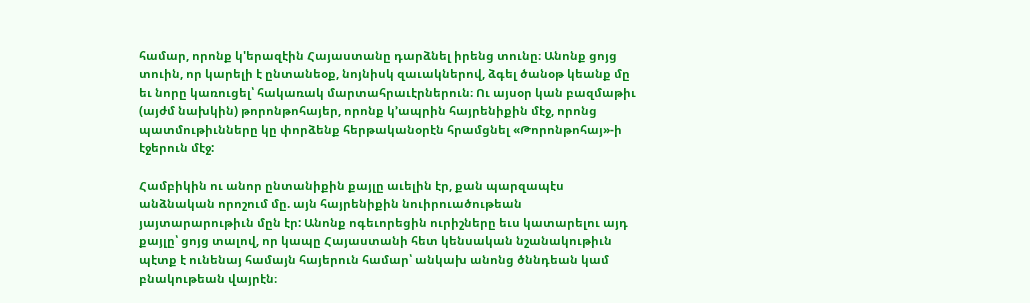համար, որոնք կ'երազէին Հայաստանը դարձնել իրենց տունը։ Անոնք ցոյց տուին, որ կարելի է ընտանեօք, նոյնիսկ զաւակներով, ձգել ծանօթ կեանք մը եւ նորը կառուցել՝ հակառակ մարտահրաւէրներուն։ Ու այսօր կան բազմաթիւ (այժմ նախկին) թորոնթոհայեր, որոնք կ’ապրին հայրենիքին մէջ, որոնց պատմութիւնները կը փորձենք հերթականօրէն հրամցնել «Թորոնթոհայ»-ի էջերուն մէջ:

Համբիկին ու անոր ընտանիքին քայլը աւելին էր, քան պարզապէս անձնական որոշում մը. այն հայրենիքին նուիրուածութեան յայտարարութիւն մըն էր: Անոնք ոգեւորեցին ուրիշները եւս կատարելու այդ քայլը՝ ցոյց տալով, որ կապը Հայաստանի հետ կենսական նշանակութիւն պէտք է ունենայ համայն հայերուն համար՝ անկախ անոնց ծննդեան կամ բնակութեան վայրէն։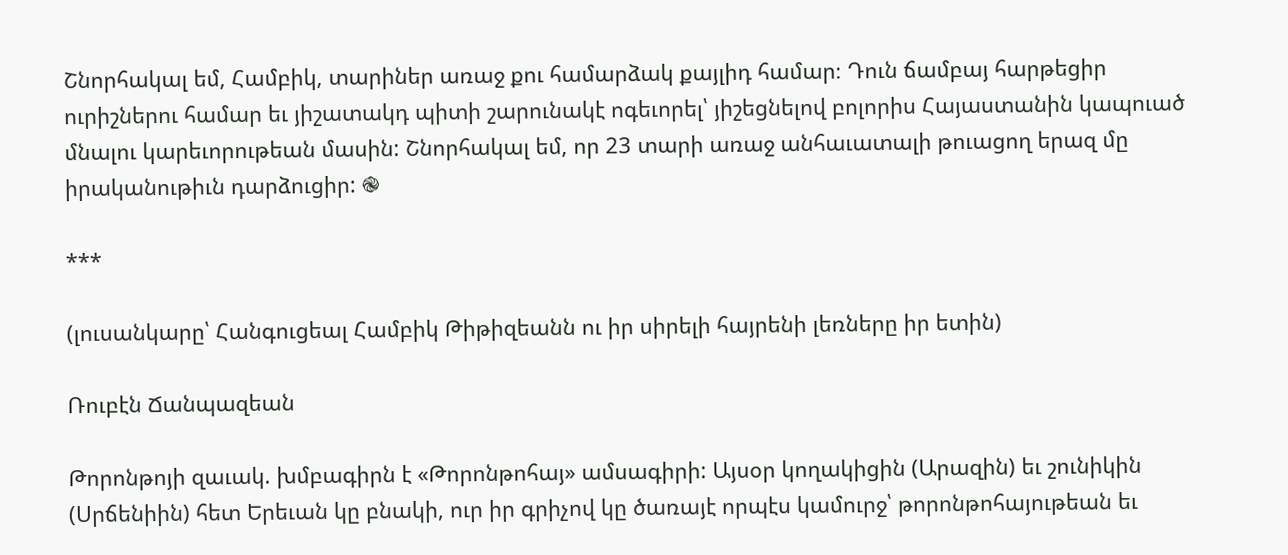Շնորհակալ եմ, Համբիկ, տարիներ առաջ քու համարձակ քայլիդ համար։ Դուն ճամբայ հարթեցիր ուրիշներու համար եւ յիշատակդ պիտի շարունակէ ոգեւորել՝ յիշեցնելով բոլորիս Հայաստանին կապուած մնալու կարեւորութեան մասին: Շնորհակալ եմ, որ 23 տարի առաջ անհաւատալի թուացող երազ մը իրականութիւն դարձուցիր: ֎

***

(լուսանկարը՝ Հանգուցեալ Համբիկ Թիթիզեանն ու իր սիրելի հայրենի լեռները իր ետին)

Ռուբէն Ճանպազեան

Թորոնթոյի զաւակ. խմբագիրն է «Թորոնթոհայ» ամսագիրի: Այսօր կողակիցին (Արազին) եւ շունիկին (Սրճենիին) հետ Երեւան կը բնակի, ուր իր գրիչով կը ծառայէ որպէս կամուրջ՝ թորոնթոհայութեան եւ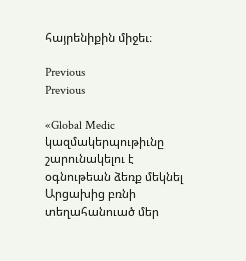հայրենիքին միջեւ։

Previous
Previous

«Global Medic կազմակերպութիւնը շարունակելու է օգնութեան ձեռք մեկնել Արցախից բռնի տեղահանուած մեր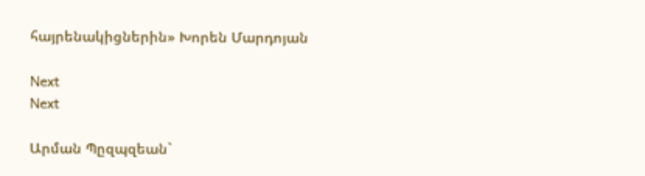հայրենակիցներին» Խորեն Մարդոյան

Next
Next

Արման Պըզպզեան`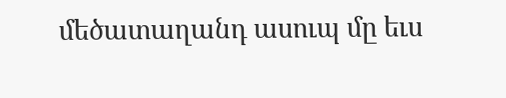մեծատաղանդ ասուպ մը եւս